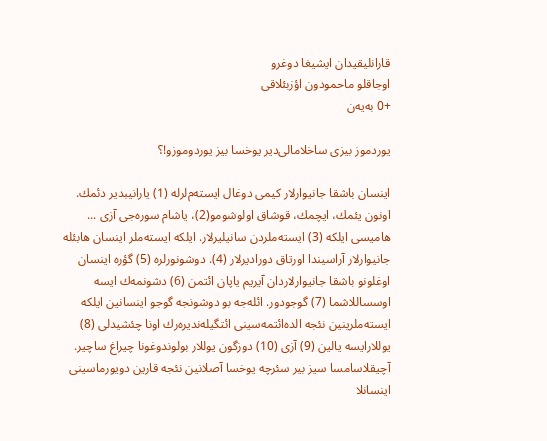قارانلیقیدان ایشیغا دوغرو
اوجاقلو ماحمودون اؤزبئلاقی
+0 به‌‌یه‌ن

یوردموز بیزی ساخلامالی‌دیر یوخسا بیز یوردوموزو!؟

اینسان باشقا جانیوارلار كیمی دوغال ایسته‌م‌لرله (1) یارانیبدیر دئمك. اونون یئمك، ایچمك، قوشاق اولوشومو(2)، یاشام سوره‌جی آزی ... هامیسی ایلكه (3) ایسته‌ملردن سانیلیرلار. ایلكه ایسته‌ملر اینسان هابئله جانیوارلار آراسیندا اورتاق دورادیرلار (4). دوشونورلره (5) گؤره اینسان اوغلونو باشقا جانیوارلاردان آیریم یاپان ائتمن (6) دشونمه‌ك ایسه اوسساللاشما (7) گوجودور. ائله‌جه بو دوشونجه گوجو اینسانین ایلكه ایسته‌ملرینین نئجه الده‌ائتمه‌سینی ائتگیله‌ندیره‌رك اونا چئشیدلی (8) یوللارایسه یالین (9) آزی (10) دوزگون یوللار بولوندوغونا چیراغ ساچیر. آچیقلاسامسا سیز بیر سئرچه یوخسا آصلانین نئجه قارین دویورماسینی اینسانلا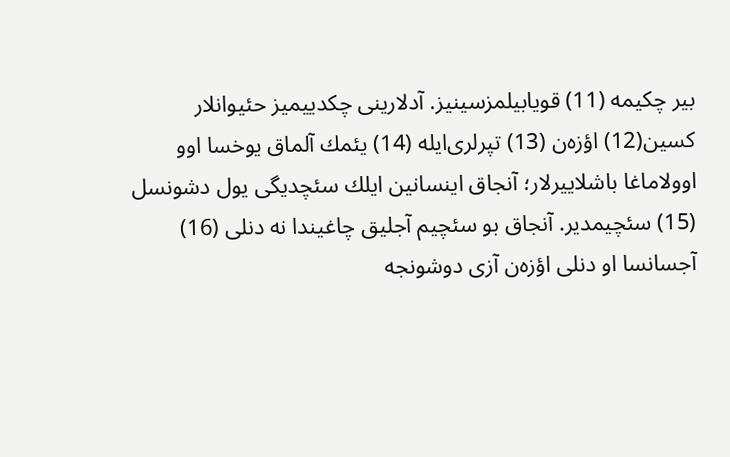بیر چكیمه (11) قویابیلمز‌سینیز. آدلارینی چكدییمیز حئیوانلار كسین(12) اؤزه‌ن (13) تپرلری‌ایله (14) یئمك آلماق یوخسا اوو اوولاماغا باشلاییرلار؛ آنجاق اینسانین ایلك سئچدیگی یول دشونسل (15) سئچیمدیر. آنجاق بو سئچیم آجلیق چاغیندا نه دنلی (16) آجسانسا او دنلی اؤز‌ه‌ن آزی دوشونجه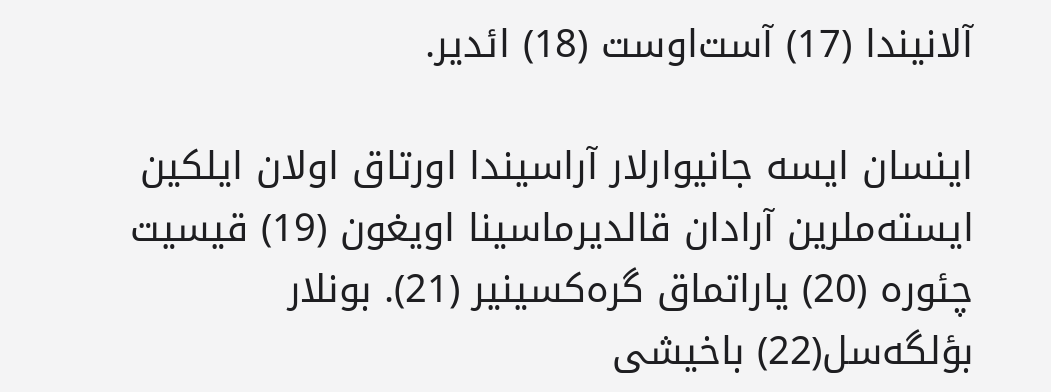آلانیندا (17) آست‌اوست (18) ائدیر.

اینسان ایسه جانیوارلار آراسیندا اورتاق اولان ایلكین ایسته‌ملرین آرادان قالدیرماسینا اویغون (19) قیسیت چئوره (20) یاراتماق گره‌كسینیر (21). بونلار بؤلگه‌سل(22) باخیشی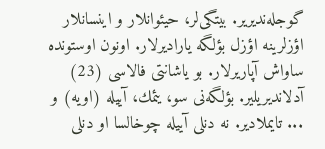گوجله‌ندیریر. بیتگی‌لر، حیئوانلار و اینسانلار اؤزلرینه اؤزل بؤلگه یارادیرلار. اونون اوستونده ساواش آپاریرلار. بو یاشانتی فالاسی (23) آدلاندیریلیر. بؤلگه‌‌نی سو، یئمك، آییله (اویه) و ... تایملادیر. نه دنلی آییله چوخالسا او دنلی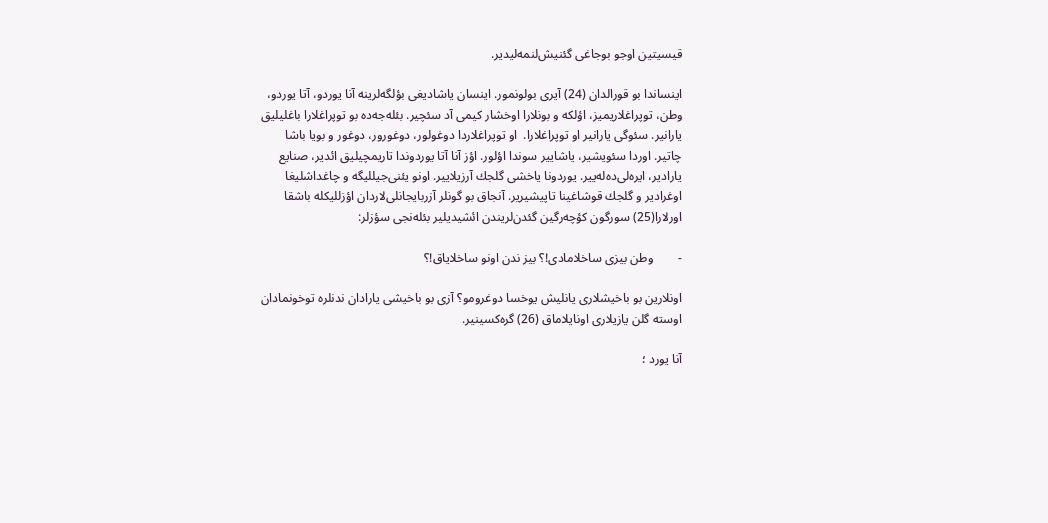قیسیتین اوجو بوجاغی گئنیش‌لنمه‌لیدیر.

اینساندا بو قورالدان (24) آیری بولونمور. اینسان یاشادیغی بؤلگه‌لرینه آنا یوردو، آتا یوردو، وطن، توپراغلاریمیز، اؤلكه و بونلارا اوخشار كیمی آد سئچیر. بئله‌جه‌ده بو توپراغلارا باغلیلیق یارانیر. سئوگی یارانیر او توپراغلارا.  او توپراغلاردا دوغولور، دوغورور، دوغور و بویا باشا چاتیر. اوردا سئویشیر، یاشاییر سوندا اؤلور. اؤز آنا آتا یوردوندا تاریمچیلیق ائدیر، صنایع یارادیر، ایره‌لی‌ده‌له‌ییر. یوردونا یاخشی گلجك آرزیلاییر. اونو یئنی‌جیللیگه و چاغداشلیغا اوغرادیر و گلجك قوشاغینا تاپیشیریر. آنجاق بو گونلر آزربایجانلی‌لاردان اؤزللیكله باشقا اورلارا(25) سورگون كؤچه‌رگین گئدن‌لریندن ائشیدیلیر بئله‌نجی سؤزلر:

-        وطن بیزی ساخلامادی!؟ بیز ندن اونو ساخلایاق!؟

اونلارین بو باخیشلاری یانلیش یوخسا دوغرومو؟ آزی بو باخیشی یارادان ندنلره توخونمادان اوسته گلن یازیلاری اونایلاماق (26) گره‌كسینیر.

آنا یورد ؛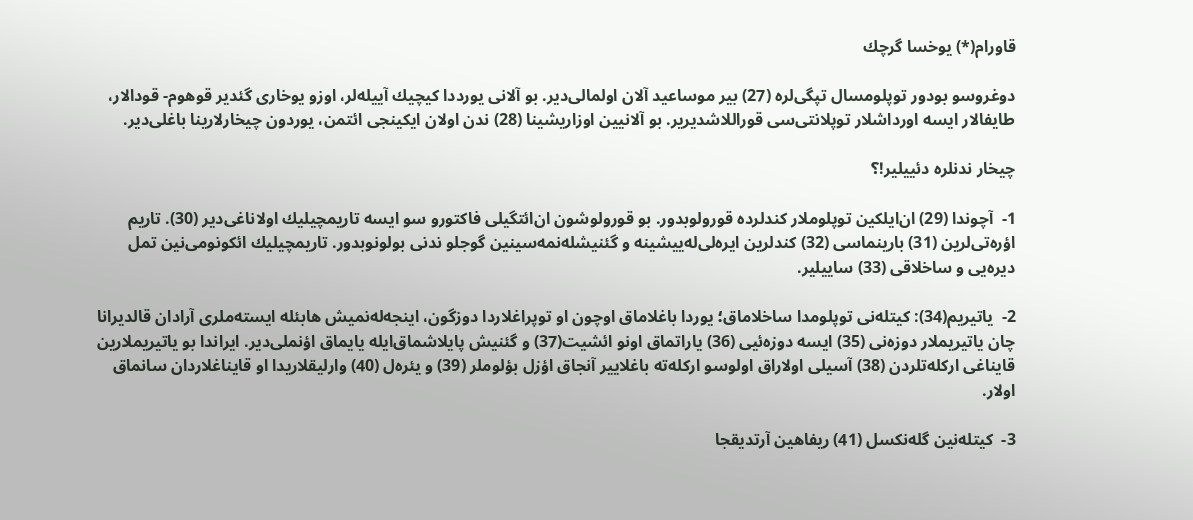قاورام(*) یوخسا گرچك

دوغروسو بودور توپلومسال تپگی‌لره (27) بیر موساعید آلان اولمالی‌دیر. بو آلانی یورددا كیچیك آییله‌لر، اوزو یوخاری گئدیر قوهوم- قودالار، طایفالار ایسه اورداشلار توپلانتی‌سی قوراللاشدیریر. بو آلانیین اوزاریشینا (28) ندن اولان ایكینجی ائتمن، یوردون چیخارلارینا باغلی‌دیر.

چیخار ندنلره دئییلیر!؟

1-  آچوندا (29) ان‌ایلكین توپلوملار كندلرده قورولوبدور. بو قورولوشون ان‌ائتگیلی فاكتورو سو ایسه تاریمچیلیك اولاناغی‌دیر (30). تاریم اؤره‌تی‌لرین (31) بارینماسی (32) كندلرین ایره‌لی‌له‌ییشینه و گئنیشله‌نمه‌سینین گوجلو ندنی بولونوبدور. تاریمچیلیك ائكونومی‌نین تمل دیره‌یی و ساخلاقی (33) ساییلیر.

2-  یاتیریم(34): كیتله‌نی توپلومدا ساخلاماق؛ یوردا باغلاماق اوچون او توپراغلاردا دوزگون، اینجه‌له‌نمیش هابئله ایسته‌ملری آرادان قالدیرانا چان یاتیریملار دوزه‌نی (35) ایسه دوزه‌ئیی (36) یاراتماق اونو ائشیت(37) و گئنیش پایلاشماق‌ایله یایماق اؤنملی‌دیر. ایراندا بو یاتیریملارین قایناغی اركله‌تلردن (38) آسیلی اولاراق اولوسو اركله‌ته باغلاییر آنجاق اؤزل بؤلوملر (39) و یئره‌ل (40) وارلیقلاریدا او قایناغلاردان سانماق اولار.

3-  كیتله‌نین گله‌نكسل (41) ریفاهین آرتدیقجا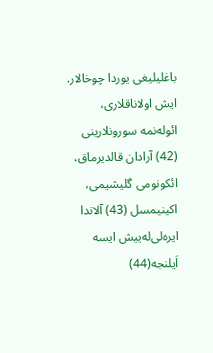باغلیلیغی یوردا چوخالار. ایش اولاناقلاری، ائوله‌نمه سورونلارینی (42) آرادان قالدیرماق، ائكونومی گلیشیمی، اكینیمسل (43) آلاندا ایره‌لی‌له‌ییش ایسه اَیلنجه(44)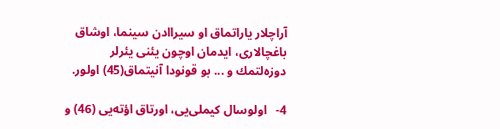آراچلار یاراتماق او سیرا‌ادن سینما، اوشاق باغچالاری، ایدمان اوچون یئنی یئرلر دوزه‌لتمك و ... بو قونودا آنیتماق(45) اولور.

4-   اولوسال كیملی‌یی، اورتاق اؤته‌یی (46) و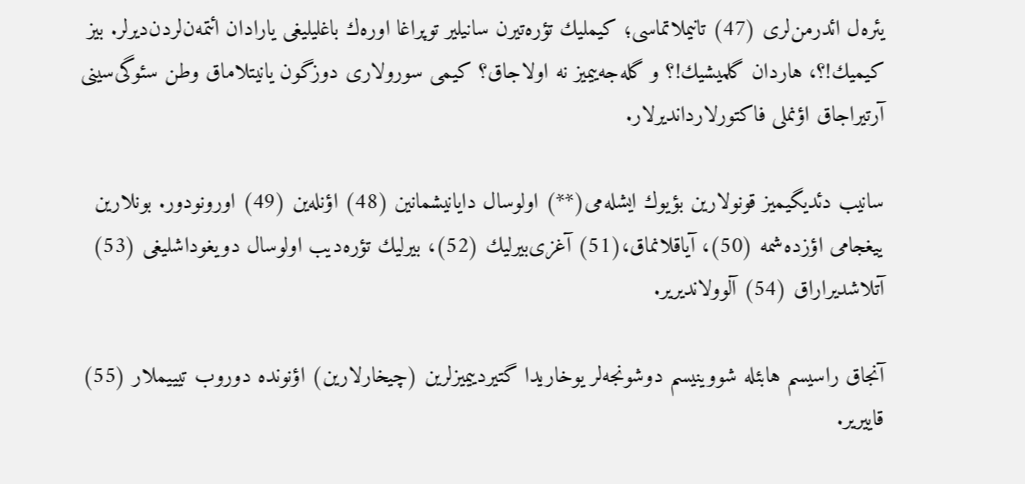یئره‌ل ائدرمن‌لری (47) تانیملاتماسی؛ كیملیك تؤره‌تیرن سانیلیر توپراغا اوره‌ك باغلیلیغی یارادان ائتمه‌ن‌لردن‌دیرلر. بیز كیمیك!؟، هاردان گلمیشیك!؟ و گله‌جه‌ییمیز نه اولاجاق؟ كیمی سورولاری دوزگون یانیتلاماق وطن سئوگی‌سینی آرتیراجاق اؤنملی فاكتورلارداندیرلار.

سانیب دئدیگیمیز قونولارین بؤیوك ایشله‌می(**) اولوسال دایانیشمانین (48) اؤنله‌ین (49) اورونودور. بونلارین ییغجامی اؤزده‌شمه (50)، آیاقلانماق،(51) آغزی‌بیرلیك (52)، بیرلیك تؤره‌دیب اولوسال دویغوداشلیغی (53) آتلاشدیراراق (54) آلوولاندیریر.

آنجاق راسیسم هابئله شووینیسم دوشونجه‌لر یوخاریدا گتیردییمیزلرین (چیخارلارین) اؤنونده دوروب تیییملار (55) قاییریر.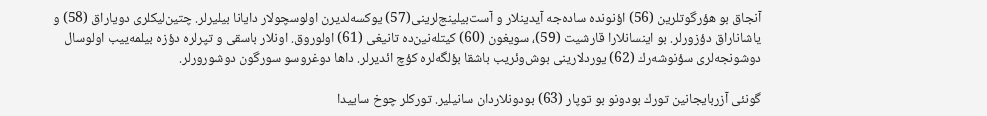آنجاق بو هؤرگوتلرین (56) اؤنونده ساده‌جه آیدینلار و آست‌بیلینج‌لرینی(57) یوكسه‌لدیرن اولوسچولار دایانا بیلیرلر. چتین‌لیكلری دویاراق (58) و یاشاناراق دؤزورلر. بو اینسانلارا قارشیت (59)، سویغون (60) كیتله‌نین‌ده تانیغی (61) اولوروق. اونلار باسقی و تپرلره دؤزه ‌بیلمه‌ییب اولوسال دوشونجه‌لری سؤنوشه‌رك (62) یوردلارینی بوش‌وئریب باشقا بؤلگه‌لره كؤچ ائدیرلر. داها دوغروسو سورگون دوشورورلر.

گونئی آزربایجانین تورك بودونو بو توپار (63) بودونلاردان سانیلیر. توركلر چوخ ساییدا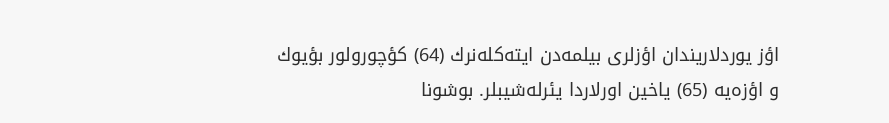اؤز یوردلاریندان اؤزلری بیلمه‌دن ایته‌كله‌نرك (64) كؤچورولور بؤیوك و اؤزه‌یه (65) یاخین اورلاردا یئرله‌شیبلر. بوشونا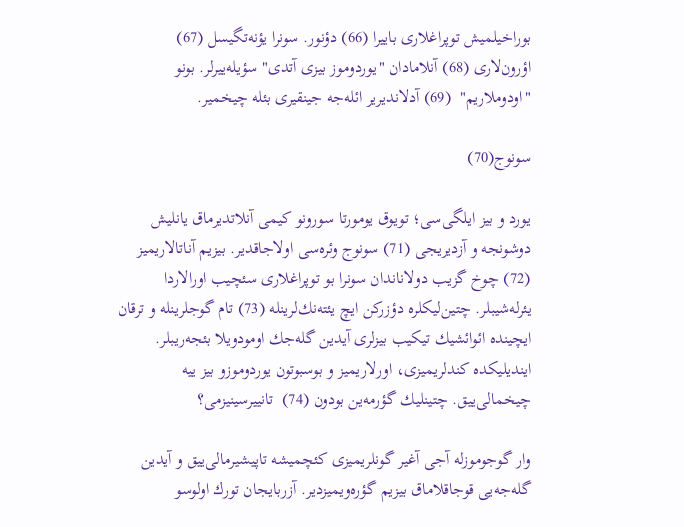بوراخیلمیش توپراغلاری باییرا (66) دؤنور. سونرا یؤنه‌تگیسل (67) اؤرون‌لاری (68) آنلامادان "یوردوموز بیزی آتدی" سؤیله‌ییرلر. بونو "اودوملاریم"  (69) آدلاندیریر ائله‌جه جینقیری بئله چیخمیر.

سونوج(70)

یورد و بیز ایلگی‌سی؛ تویوق یومورتا سورونو كیمی آنلاتدیرماق یانلیش دوشونجه و آزدیریجی (71) سونوج وئره‌سی اولاجاقدیر. بیزیم آناتالاریمیز (72) چوخ گزیب دولاناندان سونرا بو توپراغلاری سئچیب اورالاردا یئرله‌شیبلر. چتین‌لیكلره دؤزركن ایچ‌ یئته‌نك‌لرینله (73) تام گوجلرینله و ترقان ایچینده ائوائشیك تیكیب بیزلری آیدین گله‌جك اومودویلا بئجه‌ریبلر. ایندیلیكده كندلریمیزی، اورلاریمیز و بوسبوتون یوردوموزو بیز ییه چیخمالی‌ییق. چتینلیك گؤرمه‌ین بودون (74)  تانییرسینیزمی؟

وار گوجوموزله آجی آغیر گونلریمیزی كئچمیشه تاپیشیرمالی‌ییق و آیدین گله‌جه‌یی قوجاقلاماق بیزیم گؤره‌ویمیزدیر. آزربایجان تورك اولوسو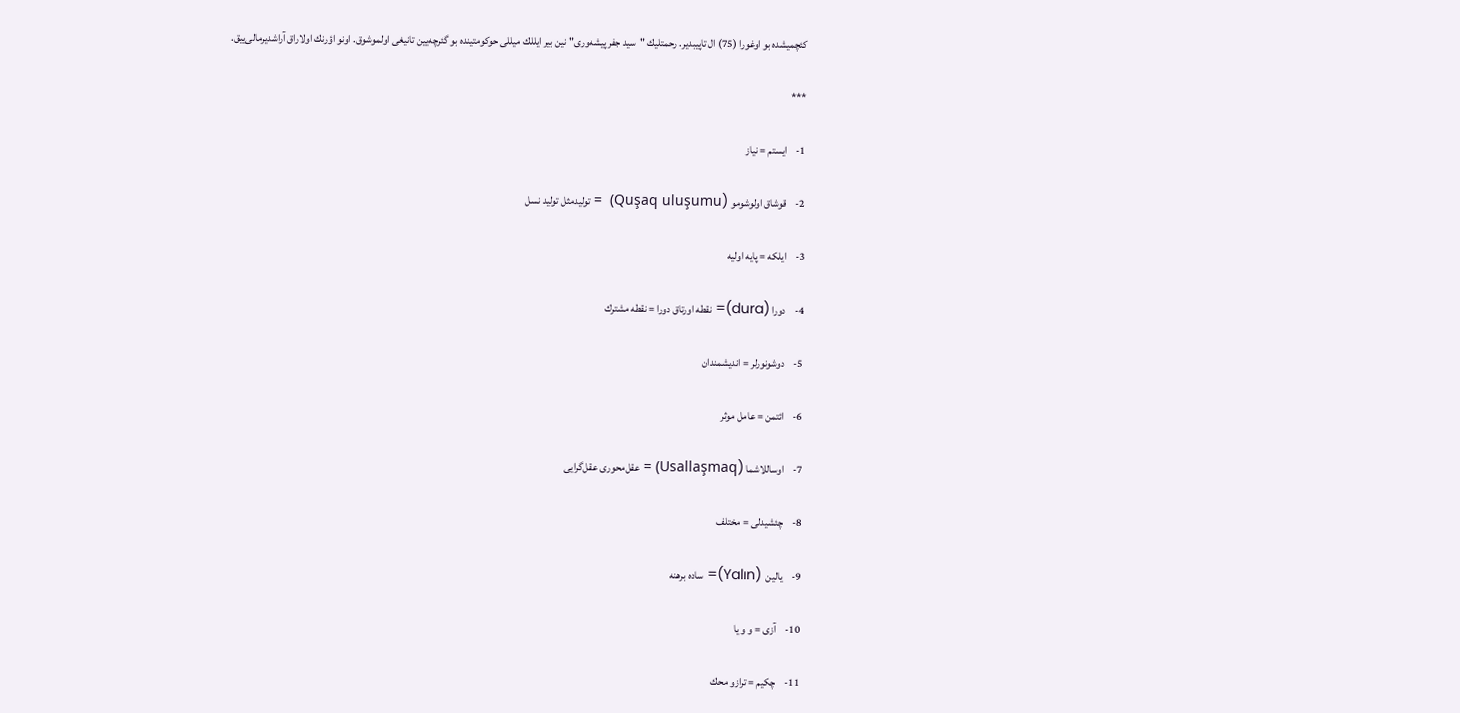كئچمیشده بو اوغورا (75) ال تاپیبدیر. رحمتلیك "سید جفر پیشه‌وری" نین بیر ایللك میللی حوكومتینده بو گئرچه‌یین تانیغی اولموشوق. اونو اؤرنك اولاراق آراشدیرمالی‌ییق.

***

1-    ایستم ‌= نیاز

2-    قوشاق اولوشومو (Quşaq uluşumu)  = تولیدمثل تولید نسل

3-    ایلكه = پایه اولیه

4-    دورا (dura)= نقطه اورتاق دورا = نقطه مشترك

5-    دوشونورلر = اندیشمندان

6-    ائتمن = عامل موثر

7-    اوساللاشما (Usallaşmaq) = عقل‌محوری عقل‌گرایی

8-    چئشیدلی = مختلف

9-    یالین  (Yalın)= ساده برهنه

10-    آزی = و و یا

11-    چكیم = ترازو محك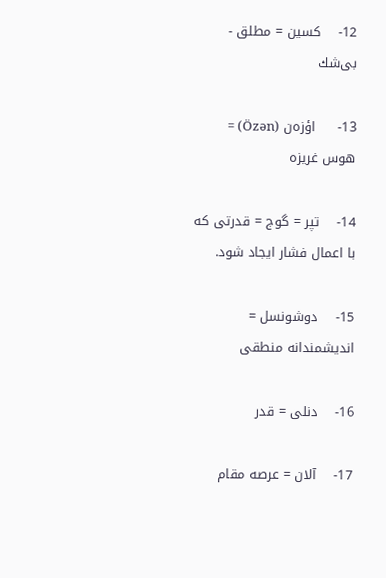12-    كسین = مطلق -  بی‌شك

13-     اؤزه‌ن (Özən) = هوس غریزه

14-    تپر = گوج = قدرتی كه با اعمال فشار ایجاد شود.

15-    دوشونسل = اندیشمندانه منطقی

16-    دنلی = قدر

17-    آلان = عرصه مقام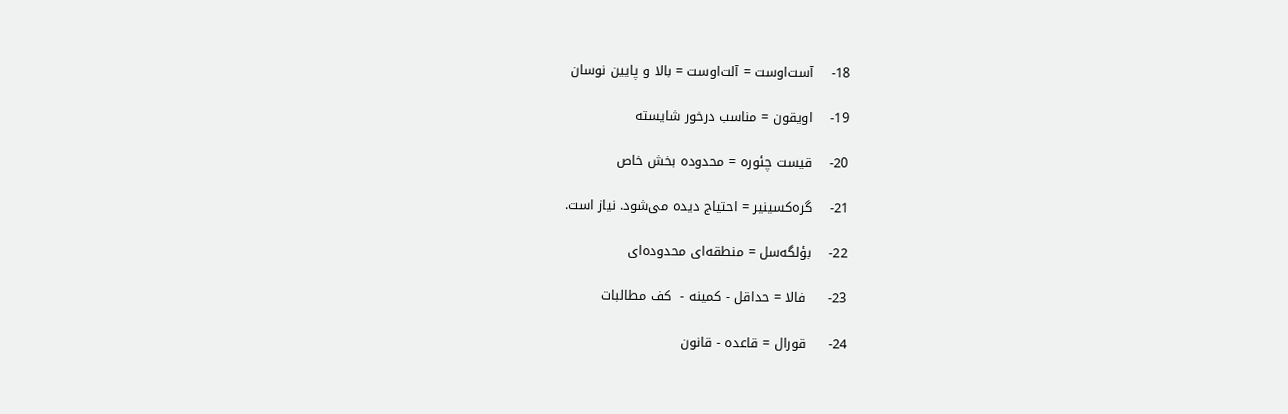18-    آست‌اوست = آلت‌اوست = بالا و پایین نوسان

19-    اویقون = مناسب درخور شایسته

20-    قیست چئوره = محدوده بخش خاص

21-    گره‌كسینیر = احتیاج دیده می‌شود. نیاز است.

22-    بؤلگه‌سل = منطقه‌ای محدوده‌ای

23-     فالا = حداقل‌ - كمینه -  كف مطالبات

24-     قورال = قاعده - قانون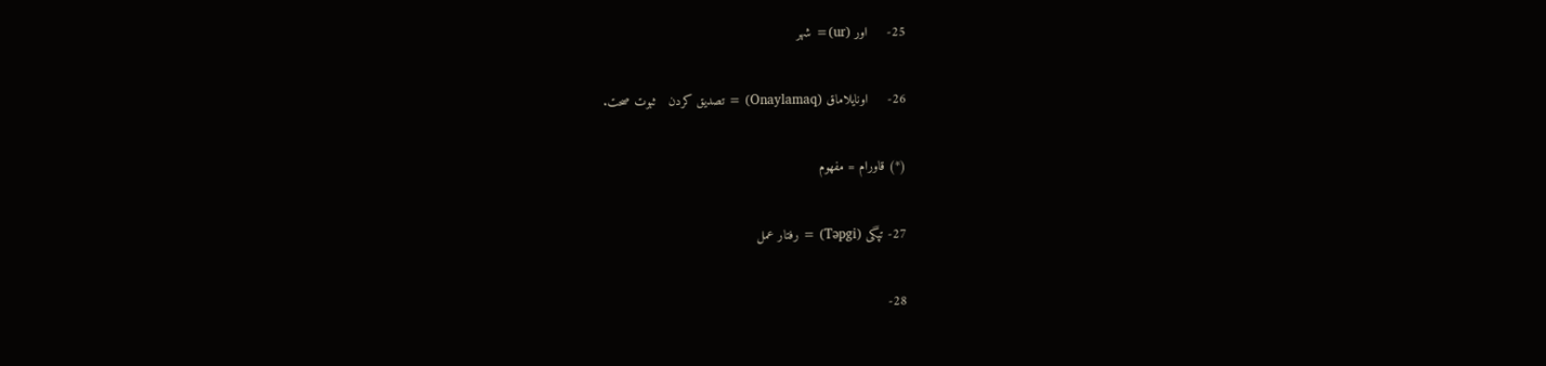25-     اور (ur)= شهر

26-     اونایلاماق (Onaylamaq) = تصدیق كردن   ثبوت صحت.

(*) قاورام = مفهوم

27- تپگی (Təpgi) = رفتار عمل

28-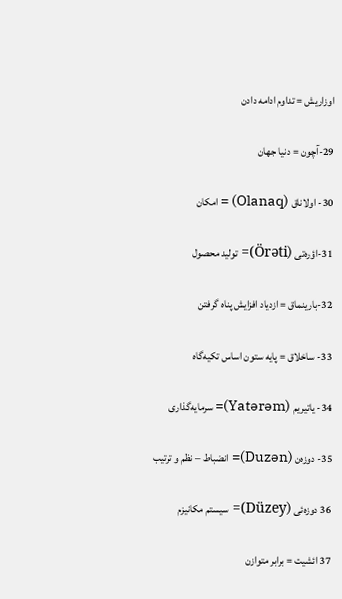اوزاریش = تداوم ادامه دادن

29-آچون = دنیا جهان

30- اولاناق (Olanaq) = امكان

31-اؤره‌‌تی (Örəti)= تولید محصول

32-بارینماق = ازدیاد افزایش پناه گرفتن

33- ساخلاق = پایه ستون اساس تكیه‌گاه

34- یاتیریم (Yatərəm)= سرمایه‌گذاری

35- دوزه‌ن (Duzən)= انضباط – نظم و ترتیب

36 دوزه‌ئی (Düzey)= سیستم مكانیزم

37 ائشیت = برابر متوازن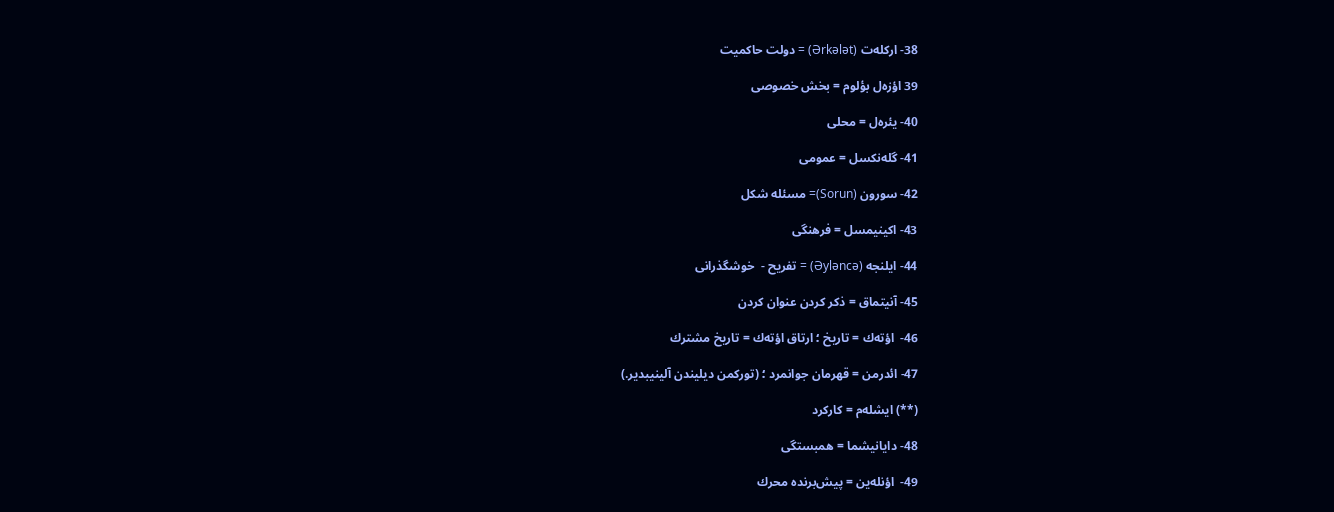38- اركله‌ت (Ərkələt) = دولت حاكمیت

39 اؤزه‌ل بؤلوم = بخش خصوصی

40- یئره‌ل = محلی

41- گله‌نكسل = عمومی

42- سورون (Sorun)= مسئله شكل

43- اكینیمسل = فرهنگی

44- ایلنجه (Əyləncə) = تفریح -  خوشگذرانی

45- آنیتماق = ذكر كردن عنوان كردن

46-  اؤته‌ك = تاریخ ؛ ارتاق اؤته‌ك = تاریخ مشترك

47- ائدرمن = قهرمان جوانمرد ؛ (توركمن دیلیندن آلینیبدیر.)

(**) ایشله‌م = كاركرد

48- دایانیشما = همبستگی

49-  اؤنله‌ین = پیش‌برنده محرك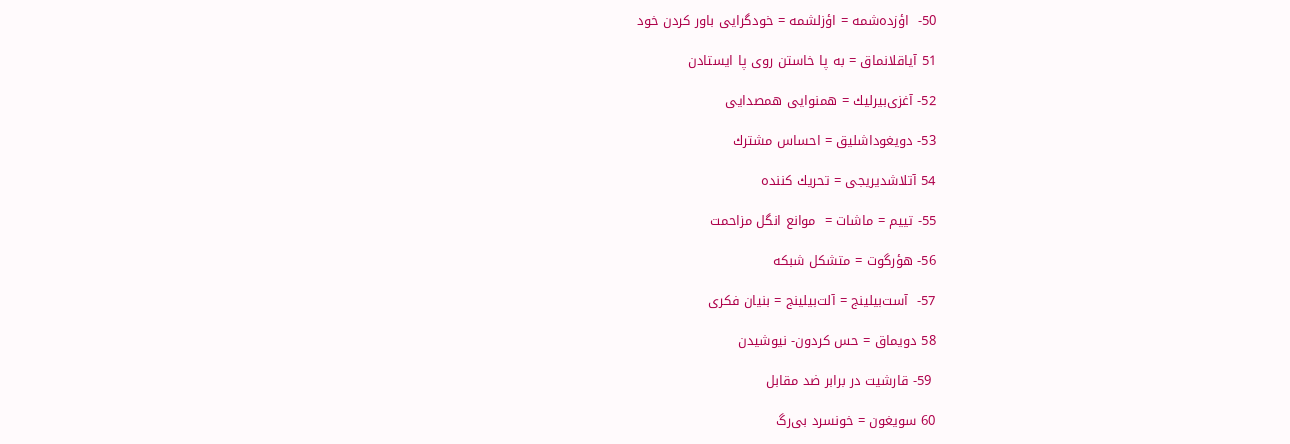50-  اؤزده‌شمه = اؤزلشمه = خودگرایی باور كردن خود

51 آیاقلانماق = به پا خاستن روی پا ایستادن

52- آغزی‌بیرلیك = همنوایی همصدایی

53- دویغوداشلیق = احساس مشترك

54 آتلاشدیریجی = تحریك كننده

55- تییم = ماشات =  موانع انگل مزاحمت

56- هؤرگوت = متشكل شبكه

57-  آست‌بیلینج = آلت‌بیلینج = بنیان فكری

58 دویماق = حس كردون- نیوشیدن

 59- قارشیت در برابر ضد مقابل

60 سویغون = خونسرد بی‌رگ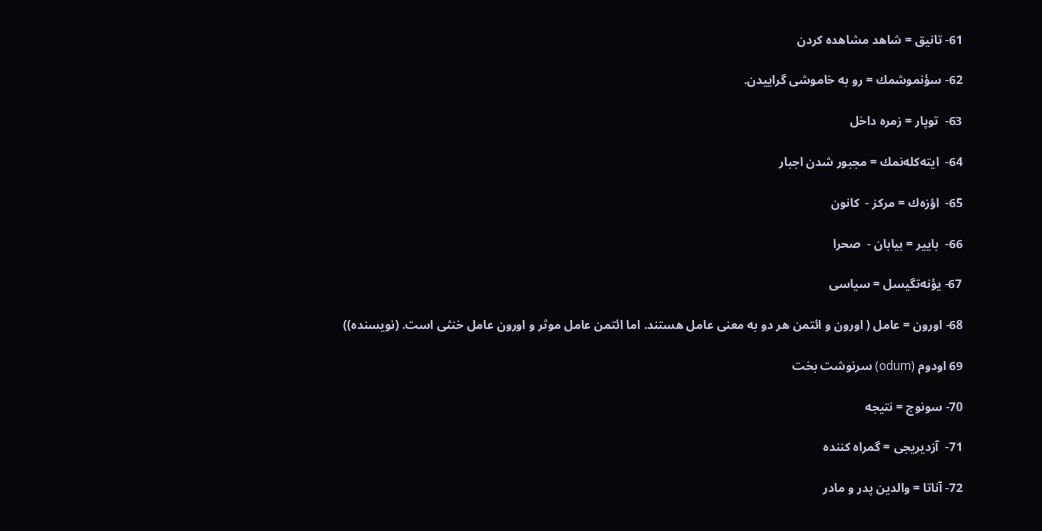61- تانیق = شاهد مشاهده كردن

62- سؤنموشمك = رو به خاموشی گراییدن.

63-  توپار = زمره داخل

64-  ایته‌كله‌نمك = مجبور شدن اجبار

65-  اؤزه‌ك = مركز -  كانون

66-  باییر = بیابان -  صحرا

67- یؤنه‌تگیسل = سیاسی

68- اورون = عامل ( اورون و ائتمن هر دو به معنی عامل هستند. اما ائتمن عامل موثر و اورون عامل خنثی است. (نویسنده))

69 اودوم (odum) سرنوشت بخت

70- سونوج = نتیجه

71-  آزدیریجی = گمراه كننده

72- آناتا = والدین پدر و مادر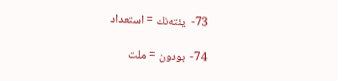73-  یئته‌نك = استعداد

74-  بودون = ملت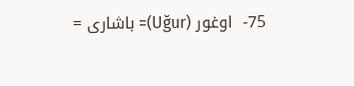75-  اوغور (Uğur)= باشاری =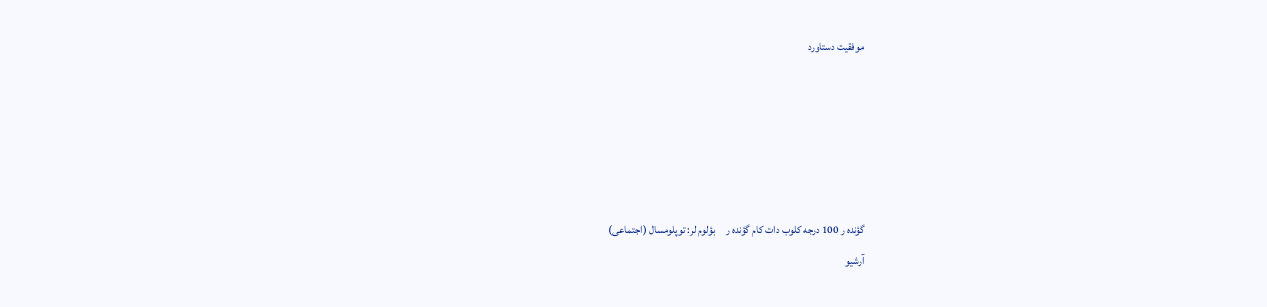موفقیت دستاورد





گؤنده ر 100 درجه کلوب دات کام گؤنده ر     بؤلوم لر: توپلومسال (اجتماعی)
آرشیو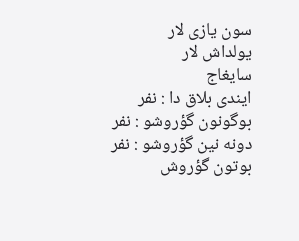سون یازی لار
یولداش لار
سایغاج
ایندی بلاق دا : نفر
بوگونون گؤروشو : نفر
دونه نین گؤروشو : نفر
بوتون گؤروش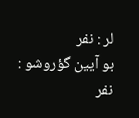لر : نفر
بو آیین گؤروشو : نفر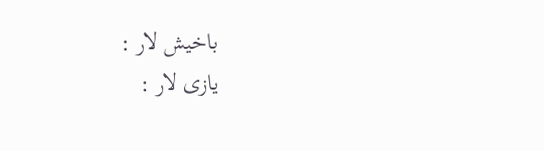باخیش لار :
یازی لار :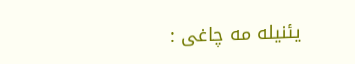یئنیله مه چاغی :